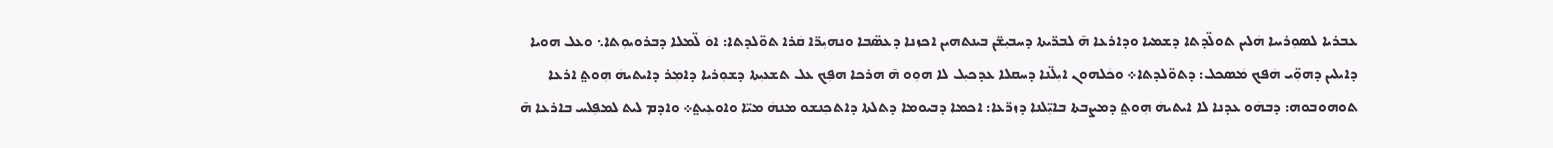ܥܒܪܝܐ ܠܣܘܼܪܝܝܐ ܗܿܠܝܢ ܬܘܠ̈ܕܬܐ ܕܫܡܝܐ ܘܕܐܪܥܐ ܗ̄ ܠܒܪ̈ܝܬܐ ܕܚܒܝܼܫ̈ܢ ܒܝܢܬܗܝܢ ܐܟܙܢܐ ܕܥܣ̈ܒܐ ܘܢܗܝܼܪ̈ܐ ܩܿܪܐ ܬܘ̈ܠܕܬܐ: ܐܘܿ ܠ̈ܡܠܐ ܕܒܪܘܝܘܼܬܐ܆ ܘܥܠ ܗܘܝܐ ܕܐܝܠܝܢ ܕܗܘܼ̈ܝ ܗܿܦܟ ܡܿܣܟܠ: ܕܬܘ̈ܠܕܬܐ܀ ܘܟܿܠܗܘܢ ܐܝܼܠ̈ܢܐ ܕܚܩܠܐ ܥܕܟܝܼܠ ܠܐ ܗܘܼܘ ܗ̄ ܗܪܟܐ ܗܦܼܟ ܥܠ ܬܫܥܝܼܬܐ ܕܫܘܼܪܝܐ ܕܐܡܼܪ ܕܐܝܬܝܗܿ ܗܼܘܬ݀ ܐܪܥܐ ܬܘܗܘܒܘܗ: ܕܒܗܿܘ ܥܕܢܐ ܠܐ ܐܝܬܝܗܿ ܗܼܘܬ݀ ܕܡܨܒܬܐ ܒܐܝܼ̈ܠܢܐ ܕܙܪ̈ܥܐ: ܐܟܡܐ ܕܒܝܘܡܐ ܕܬܠܬܐ ܕܐܬܟܼܢܫܘ ܡܢܗܿ ܡܝ̈ܐ ܘܐܘܥܼܝܬ݀܀ ܘܐܕܡ ܠܝܬ ܠܡܦܼܠܚ ܒܐܪܥܐ ܗ̄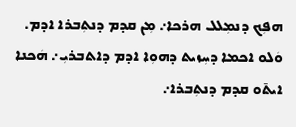ܗܦܼܟ ܕܢܡܼܠܠ ܗܪܟܐ܇ ܡܼܢ ܩܕܡ ܕܢܬܼܒܪܐ ܐܕܡ. ܘܿܠܘ ܐܟܡܐ ܕܚܼܙܝܬ ܕܗܘܼܐ ܐܕܡ ܕܐܬܒܪܝܼ܇ ܗܿܟܢܐ ܐܝܬ̄ܘ ܩܕܡ ܕܢܬܼܒܪܐ܇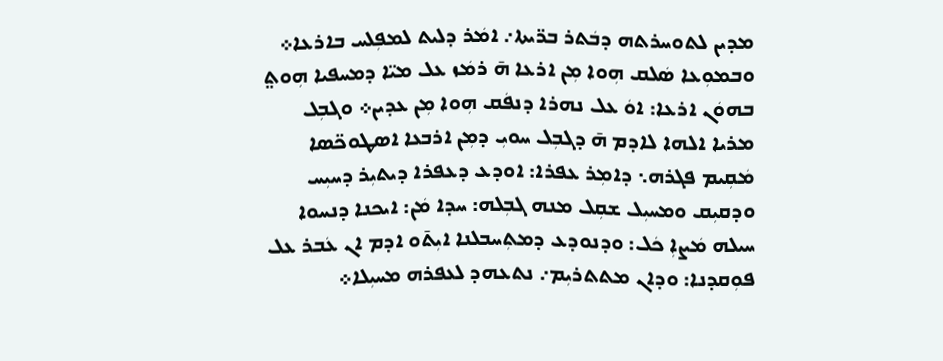ܡܕܝܢ ܠܬܘܚܪܬܗ ܕܒܿܬܪ ܒܪ̈ܝܬܐ܇ ܐܡܿܪ ܕܠܝܬ ܠܡܦܼܠܚ ܒܐܪܥܐ܀ ܘܒܡܘܼܥܐ ܣܿܠܩ ܗܼܘܐ ܡܼܢ ܐܪܥܐ ܗ̄ ܪܡܿܙ ܥܠ ܡܝ̈ܐ ܕܡܚܦܝܐ ܗܼܘܬ݀ ܒܗܘܿܢ ܐܪܥܐ: ܐܘܿ ܥܠ ܢܗܪܐ ܕܢܦܿܩ ܗܼܘܐ ܡܼܢ ܥܕܝܢ܀ ܘܓܒܼܠ ܡܪܝܐ ܐܠܗܐ ܠܐܕܡ ܗ̄ ܕܓܒܼܠ ܚܘܝܼ ܕܡܼܢ ܐܪܒܥܐ ܐܣܛܘܟ̈ܣܐ ܡܿܩܼܝܡ ܦܓܪܗ܆ ܕܐܡܼܪ ܥܦܪܐ: ܐܘܕܥ ܕܥܦܪܐ ܕܝܬܝܼܪ ܕܚܝܼܚ ܘܕܩܝܼܩ ܘܡܚܝܼܠ ܫܩܼܠ ܡܢܗ ܓܒܼܠܗ: ܚܕܐ ܡܿܢ: ܐܝܟܢܐ ܕܢܚܘܐ ܚܝܠܗ ܡܿܨܐܼ ܟܿܠ: ܘܕܢܘܕܥ ܕܡܬܼܚܒܠܢܐ ܐܝܼܬ̄ܘ ܐܕܡ ܐܢ ܥܿܒܪ ܥܠ ܦܘܼܩܕܢܐ: ܘܕܐܢ ܡܬܬܪܝܼܡ܇ ܢܬܥܗܕ ܠܥܦܪܗ ܡܚܝܼܠܐ܀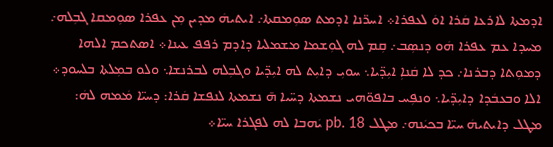ܐܕܡܬܐ ܠܐܪܥܐ ܩܿܪܐ ܐܘܿ ܠܥܦܪܐ܀ ܐܚܪ̈ܢܐ ܐܕܡܬ ܣܘܼܡܩܬܐ܇ ܐܝܬܝܗܿ ܡܕܝܢ ܡܼܢ ܥܦܪܐ ܣܘܼܡܩܐ ܓܒܼܠܗ܇ ܡܚܕܐ ܥܡ ܥܦܪܐ ܗܿܘ ܕܢܣܼܒ܇ ܩܼܡ ܠܗ ܓܘܼܫܡܐ ܡܫܡܠܝܐ ܕܐܕܡ ܪܦܦ ܥܝܢܐ܀ ܐܣܬܟܡ ܐܠܗܐ ܕܡܘܼܬܐ ܕܒܪܢܐ܇ ܟܕ ܠܐ ܩܿܢܐܼ ܐܝܼܕ̈ܝܐ܆ ܚܘܝܼ ܕܐܝܼܬ ܠܗ ܐܝܼܕ̈ܝܐ ܘܓܒܼܠܗ ܠܒܪܢܫܐ܆ ܘܠܘ ܒܡܼܠܬܐ ܒܠܚܘܕ܀ ܐܠܐ ܘܒܥܒܿܕܐ ܕܐܝܼܕ̈ܝܐ܆ ܘܢܦܼܚ ܒܐܦܘ̈ܗܝ ܢܫܡܬܐ ܕܚ̈ܝܐ ܗ̄ ܢܫܡܬܐ ܠܢܦܫܐ ܩܿܪܐ: ܕܚܝ̈ܐ ܡܿܡܗ ܠܗܿ: ܡܛܠ ܕܐܝܬܝܗܿ ܚܝ̈ܐ ܒܟܝܿܢܗ܇ ܡܛܠ pb. 18 ܝܿܗܒܐ ܠܗ ܠܦܓܪܐ ܚܝ̈ܐ܀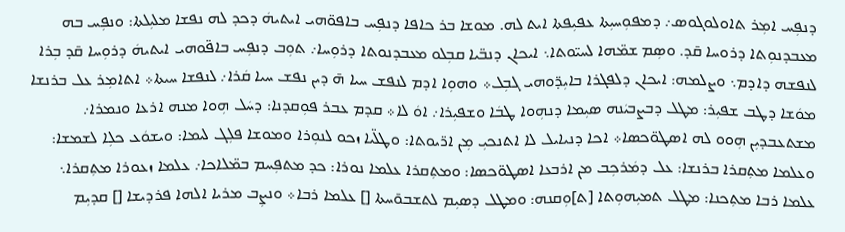ܕܢܦܼܚ ܐܡܼܪ ܬܐܘܠܘܓܘܣ܇ ܕܡܦܘܼܚܝܼܬܐ ܥܦܝܼܦܬܐ ܐܝܬ ܠܗ. ܡܘܫܐ ܒܪ ܟܐܦܐ ܕܢܦܼܚ ܒܐܦܘ̈ܗܝ ܐܝܬܝܗܿ ܕܟܕ ܠܗ ܢܦܫܐ ܡܠܝܼܠܬܐ: ܘܢܦܼܚ ܒܗ ܡܥܒܕܢܘܼܬܐ ܕܪܘܚܐ ܩ̄ܕ. ܘܣܼܡ ܫܡ̈ܗܐ ܠܚܝ̈ܘܬܐ܆ ܐܝܟܐܢ ܕܢܒ̈ܝܐ ܩܒܼܠܘ ܡܥܒܕܢܘܬܐ ܕܪܘܼܚܐ܇ ܬܘܼܒ ܕܢܦܼܚ ܒܐܦ̈ܘܗܝ ܐܝܬܝܗܿ ܕܪܘܼܚܐ ܩ̄ܕ ܒܼܪܐ ܠܢܦܫܗ ܕܐܕܡ܆ ܘܨܠܡܗ: ܐܝܟܐܢ ܕܠܦܓܪܐ ܒܐܝܼܕ̈ܘܗܝ ܓܒܼܠ܀ ܘܗܘܼܐ ܐܕܡ ܠܢܦܫ ܚܝܐ ܗ̄ ܕܝܢ ܢܦܫ ܚܝܐ ܩܿܪܐ܇ ܠܢܦܫܐ ܚܝܬܐ܀ ܐܬܐܡܼܪ ܥܠ ܒܪܢܫܐ ܡܘܿܫܐ ܕܛܒ ܫܦܝܼܪ: ܡܛܠ ܕܒܨܒܝܿܢܗ ܣܝܼܡܐ ܕܢܗܼܘܐ ܛܒܿܐ ܘܫܦܝܼܪܐ܇ ܐܘܿ ܠܐ܀ ܩܕܡ ܥܒܪ ܦܘܼܩܕܢܐ: ܕܚܿܠ ܗܼܘܐ ܡܢܗ ܐܪܥܐ ܘܢܡܪܐ܇ ܡܫܬܥܒܕܝܼܢ ܗܼܘܘ ܠܗ ܐܣܛܘ̈ܟܣܐ܀ ܐܟܐ ܕܢܝܐܝܠ ܠܐ ܐܬܢܟܝܼ ܡܼܢ ܐܪ̈ܝܘܬܐ: ܘܛܠ̈ܝܐ ܙܟܘ ܠܢܘܼܪܐ ܘܡܘܫܐ ܦܠܼܓ ܠܝܡܐ: ܘܝܫܘܿܥ ܟܠܼܐ ܠܫܡܫܐ: ܘܥܠܡܐ ܡܬܼܩܪܐ ܒܪܢܫܐ: ܥܠ ܕܡܿܪܟܼܒ ܡܢ ܐܪܒܥܐ ܐܣܛܘ̈ܟܣܐ: ܘܡܬܼܩܪܐ ܥܠܡܐ ܢܘܪܐ: ܟܕ ܡܬܦܼܚܡ ܒܡ̈ܠܐܟܐ܇ ܥܠܡܐ ܙܥܘܪܐ ܡܬܼܩܪܐ܆ ܥܠܡܐ ܪܒܐ ܡܬܼܟܢܐ: ܡܛܠ ܬܡܝܼܗܘܼܬܐ [ܬ]ܘܼܩܢܗ: ܘܡܛܠ ܕܣܝܼܡ ܠܬܫܒܘ̄ܚܬܐ [] ܥܠܡܐ ܪܒܐ܀ ܘܢܨܼܒ ܡܪܝܐ ܐܠܗܐ ܦܪܕܝܫܐ [] ܩܕܝܼܡ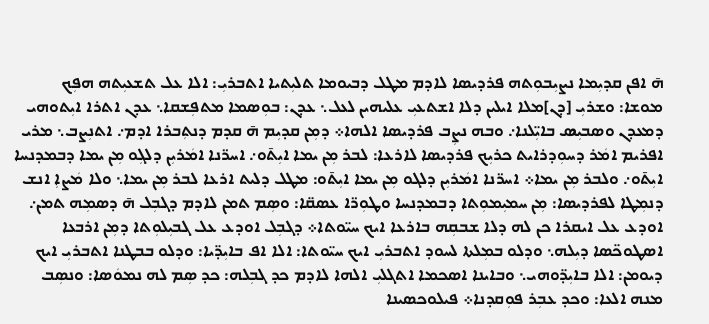ܗ̄ ܐܦܢ ܩܕܝܼܡܐ ܢܨܝܼܒܘܼܬܗ ܦܪܕܝܣܐ ܠܐܕܡ ܡܛܠ ܕܒܝܘܡܐ ܬܠܝܼܬܝܐ ܐܬܒܪܝܼ: ܐܠܐ ܥܠ ܬܫܥܝܼܬܗ ܗܦܼܟ ܡܘܫܐ: ܘܫܪܝܼ [ܕܢ]ܡܠܐ ܐܝܠܝܢ ܕܠܐ ܐܫܬܥܝܼ ܥܠܝܗܝܢ ܠܥܠ܆ ܥܕܢ: ܒܘܼܣܡܐ ܡܬܦܼܫܩܐ܆ ܥܕܢ ܐܬܪܐ ܐܝܼܬܘܗܝ ܕܡܥܕܢ ܘܣܒܝܼܣ ܒܐܝܼ̈ܠܢܐ܇ ܘܒܗ ܢܨܼܒ ܦܪܕܝܣܐ ܐܠܗܐ܀ ܕܡܼܢ ܩܕܝܼܡ ܗ̄ ܩܕܡ ܕܢܬܼܒܪܐ ܐܕܡ܇ ܐܬܢܼܨܒ܆ ܡܪܝ ܐܦܪܝܡ ܐܡܿܪ ܕܚܘܼܕܪܐܝܬ ܟܪܝܼܟ ܦܪܕܝܣܐ ܠܐܪܥܐ: ܠܒܪ ܡܼܢ ܝܡܐ ܐܝܼܬ̄ܘ܇ ܐܚܪ̈ܢܐ ܐܡܿܪܝܼܢ ܕܠܓܼܘ ܡܼܢ ܝܡܐ ܕܒܡܕܢܚܐ ܐܝܼܬ̄ܘ܇ ܘܠܒܪ ܡܼܢ ܝܡܐ܀ ܐܚܪ̈ܢܐ ܐܡܿܪܝܼܢ ܕܠܓܘ ܡܼܢ ܝܡܐ ܐܝܼܬ̄ܘ: ܡܛܠ ܕܠܝܬ ܐܪܥܐ ܠܒܪ ܡܼܢ ܝܡܐ܆ ܘܠܐ ܡܿܨܐܼ ܐܢܫ ܕܢܡܼܛܐ ܠܦܪܕܝܣܐ: ܡܼܢ ܚܡܝܼܡܘܼܬܐ ܕܒܡܕܢܚܐ ܘܛܘܼܪ̈ܐ ܥܣܩ̈ܐ: ܘܣܼܡ ܬܡܢ ܠܐܕܡ ܕܓܒܼܠ ܗ̄ ܕܣܡܼܗ ܬܡܢ܇ ܐܘܕܥ ܥܠ ܐܝܩܪܐ ܟܢ ܠܗ ܕܠܐ ܫܒܩܼܗ ܒܐܪܥܐ ܐܝܟ ܚܝ̈ܘܬܐ܀ ܕܓܒܼܠ ܐܘܕܥ ܥܠ ܓܒܝܼܠܘܼܬܐ ܕܡܼܢ ܐܪܒܥܐ ܐܣܛܘܟ̈ܣܐ ܕܝܼܠܗ܆ ܘܕܠܘ ܒܡܼܠܬܐ ܠܚܘܕ ܐܬܒܪܝܼ ܐܝܟ ܚܝ̈ܘܬܐ: ܐܠܐ ܐܦ ܒܐܝܼܕ̈ܝܐ: ܘܕܠܘ ܒܒܛܢܐ ܐܬܒܪܝܼ ܐܝܟ ܕܝܘܡܢ: ܐܠܐ ܒܐܝܼܕ̈ܘܗܝ܆ ܘܒܐܝܢܐ ܐܣܟܡܐ ܐܬܓܠܝܼ ܐܠܗܐ ܠܐܕܡ ܟܕ ܓܒܼܠܗ: ܟܕ ܣܼܡ ܠܗ ܢܡܘܿܣܐ: ܘܢܣܼܒ ܡܢܗ ܐܠܥܐ: ܘܟܕ ܥܒܼܪ ܦܘܼܩܕܢܐ܀ ܦܝܠܘܟܣܝܢܐ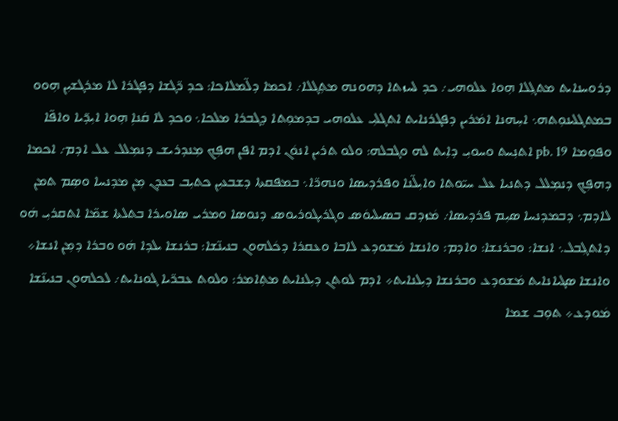ܕܪܘܚܢܐܝܬ ܡܬܓܼܠܐ ܗܼܘܐ ܥܠܘܗܝ܇ ܟܕ ܠܚܙܬܐ ܕܗܘܢܗ ܡܬܼܓܠܐ܇ ܐܟܡܐ ܕܠ̈ܡܠܐܟܐ: ܟܕ ܪ̈ܓܫܐ ܕܦܓܪܐ ܠܐ ܡܪܓܫܝܼܢ ܗܼܘܘ ܒܡܬܓܠܝܢܘܼܬܗ܆ ܐܚܼܗܢܐ ܐܡܿܪܝܢ ܕܦܓܪܢܐܝܬ ܐܬܓܠܝܼ ܥܠܘܗܝ ܒܕܡܘܼܬܐ ܕܓܒܪܐ ܡܠܟܐ܆ ܘܟܕ ܠܐ ܩܿܢܐܼ ܗܼܘܐ ܐܝܼܕ̈ܝܐ ܘܐܦ̈ܐ ܘܦܘܼܡܐ pb. 19 ܐܬܢܼܚܬ ܘܚܘܝܼ ܕܐܼܝܬ ܠܗ ܘܓܒܠܗ: ܘܠܘ ܬܪܝܢ ܐܢܘܿܢ ܐܕܡ ܐܦܢ ܗܦܼܟ ܡܼܢܕܪܝܫ ܕܢܡܼܠܠ ܥܠ ܐܕܡ܇ ܐܟܡܐ ܕܗܦܼܟ ܕܢܡܼܠܠ ܕܬܢܝܐ ܥܠ ܚܝ̈ܘܬܐ ܘܐܝܼܠ̈ܢܐ ܘܦܪܕܝܣܐ ܘܢܗܪ̈ܐ܆ ܒܡܦܩܬܐ ܕܫܒܥܝܼܢ ܟܬܝܼܒ ܒܥܕܢ ܡܼܢ ܡܕܢܚܐ ܘܣܼܡ ܬܡܢ ܠܐܕܡ܆ ܕܒܡܕܢܚܐ ܣܝܼܡ ܦܪܕܝܣܐ܇ ܡܿܙܕܩ ܒܣܝܠܝܘܿܣ ܘܓܪܝܓܘܪܝܘܣ ܕܢܘܣܐ ܘܡܪܝ ܣܐܘܝܪܐ ܒܬܠܬܐ ܫܡ̈ܐ ܐܬܩܪܝܼ ܗܿܘ ܕܐܬܓܼܒܠ܆ ܐܢܫܐ: ܘܒܪܢܫܐ: ܘܐܕܡ: ܘܐܢܫܐ ܡܿܫܘܕܥ ܠܐܒܐ ܘܥܩܪܐ ܕܟܿܠܗܘܢ ܒܢܝܢ̈ܫܐ: ܒܪܢܫܐ ܝܠܕܐ ܗܿܘ ܘܒܪܐ ܕܡܼܢ ܐܢܫܐ܀ ܘܐܢܫܐ ܣܓܝܐܢܐܝܬ ܡܿܫܘܕܥ ܘܒܪܢܫܐ ܕܝܼܠܢܐܝܬ܀ ܐܕܡ ܠܘܬܢ ܕܝܼܠܢܐܝܬ ܡܬܼܐܡܪ: ܘܠܘܬ ܥܒܪ̈ܝܐ ܓܘܢܐܝܬ܇ ܠܟܠܗܘܢ ܒܢܝܢ̈ܫܐ ܡܿܘܕܥ܀ ܬܘܼܒ ܫܡܐ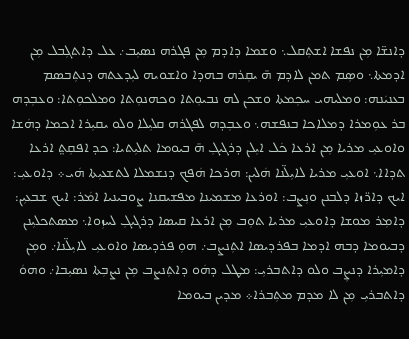ܕܐܢܫ̈ܐ ܡܼܢ ܢܦܫܐ ܐܫܬܼܩܠ܆ ܘܫܡܐ ܕܐܕܡ ܡܼܢ ܦܓܪܗ ܢܣܝܼܒ܇ ܥܠ ܕܐܬܓܼܒܠ ܡܼܢ ܐܕܡܬܐ܆ ܘܣܼܡ ܬܡܢ ܠܐܕܡ ܗ̄ ܝܩܼܪܗ ܒܗܕܐ ܘܐܫܘܝܗ ܠܝܼܕܥܬܗ ܕܢܬܼܒܣܡ ܒܥܢܝܿܢܗ: ܘܡܠܝܗܝ ܚܟܼܡܬܐ ܘܫܟܢ ܠܗ ܢܒܝܘܼܬܐ ܘܟܗܢܘܼܬܐ ܘܡܠܟܘܼܬܐ: ܘܥܒܼܕܗ ܒܪ ܥܘܼܡܪܐ ܕܡܠܐܟܐ ܒܢܦܫܗ܆ ܘܥܒܼܕܗ ܠܦܓܪܗ ܩܠܝܼܠܐ ܘܠܘ ܝܩܝܼܪܐ ܐܟܡܐ ܕܗܿܫܐ ܘܐܘܥܝܼ ܡܪܝܐ ܡܼܢ ܐܪܥܐ ܟܿܠ ܐܝܼܠܢ ܕܪܓܝܓܼ ܗ̄ ܒܝܘܡܐ ܬܠܝܼܬܝܐ: ܟܕ ܐܦܩܼܬ݀ ܐܪܥܐ ܬܕܐܐ܆ ܐܘܥܝܼ ܡܪܝܐ ܠܐܝܼܠ̈ܢܐ ܗܿܠܝܢ: ܗܪܟܐ ܗܿܦܟ ܕܢܫܡܠܐ ܠܬܫܥܝܼܬܐ ܗܿܝ܀ ܕܐܘܥܝܼ: ܐܝܟ ܕܐܪ̈ܙܐ ܕܠܒܢܢ ܘܢܼܨܒ: ܐܘܪܥܐ ܡܫܡܝܢܐ ܡܦܫܝܩܢܐ ܨܘܒܝܢܝܐ ܐܡܿܪ: ܐܝܟ ܫܒܥܝܼܢ: ܕܐܡܼܪ ܡܘܫܐ ܕܐܘܥܝܼ ܡܪܝܐ ܬܘܼܒ ܡܼܢ ܐܪܥܐ ܩܝܣܐ ܕܪܓܝܓܼ ܠܚܙܼܘܐ܆ ܡܣܬܟܠܝܼܢܢ ܕܒܝܘܡܐ ܕܒܗ ܐܕܡܐ ܒܦܪܕܝܣܐ ܐܬܼܢܨܒ܇ ܗܘܼ ܦܪܕܝܣܐ ܘܐܘܥܝܼ ܠܐܝܼܠ̈ܢܐ܇ ܘܡܼܢ ܕܐܡܝܼܪܐ ܕܢܨܼܒ ܘܠܘ ܕܐܬܒܪܝܼ: ܡܛܠ ܕܗܿܘ ܕܐܬܼܢܨܒ ܡܼܢ ܢܨܒܼܬܐ ܢܣܝܼܒܐ܇ ܘܗܘܿ ܕܐܬܒܪܝܼ ܡܼܢ ܠܐ ܡܕܡ ܡܬܼܒܪܐ܀ ܡܕܝܢ ܒܝܘܡܐ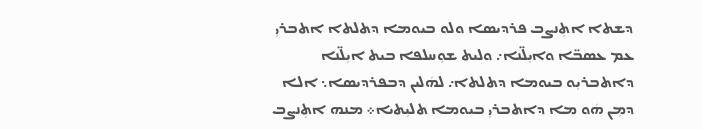ܕܫܬܐ ܐܬܼܢܨܒ ܦܪܕܝܣܐ ܘܠܘ ܒܝܘܡܐ ܕܬܠܬܐ ܐܬܒܪܝܼ ܥܡ ܥܣܒ̈ܐ ܘܐܝܼܠ̈ܢܐ܇ ܘܠܝܬ ܫܘܼܚܠܦܐ ܒܝܬ ܐܝܼܠ̈ܢܐ ܕܐܬܒܪܝܼܘ ܒܝܘܡܐ ܕܬܠܬܐ܇ ܠܗܿܠܝܢ ܕܒܦܪܕܝܣܐ܆ ܐܠܐ ܕܡܼܢ ܗܿܘ ܡܐ ܕܐܬܒܪܝܼ ܒܝܘܡܐ ܬܠܝܼܬܝܐ܀ ܡܢܗ ܐܬܼܢܨܒ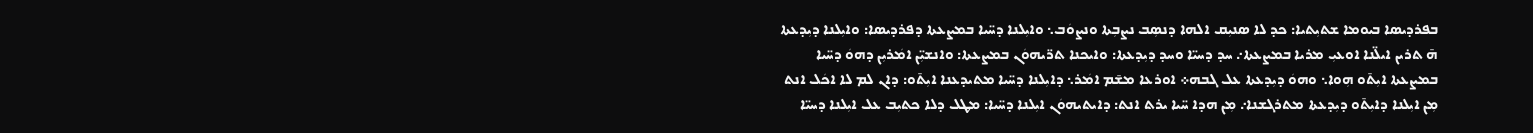ܒܦܪܕܝܣܐ ܒܝܘܡܐ ܫܬܝܼܬܝܐ: ܟܕ ܠܐ ܣܢܝܼܩ ܐܠܗܐ ܕܢܣܼܒ ܢܨܒܼܬܐ ܘܢܨܘܿܒ܆ ܘܐܝܼܠܢܐ ܕܚ̈ܝܐ ܒܡܨܥܬܐ ܕܦܪܕܝܣܐ: ܘܐܝܼܠܢܐ ܕܝܼܕܥܬܐ ܗ̄ ܬܪܝܢ ܐܝܠ̈ܢܐ ܐܘܥܝܼ ܡܪܝܐ ܒܡܨܥܬܐ܇ ܚܕ ܕܚܝ̈ܐ ܘܚܕ ܕܝܼܕܥܬܐ: ܘܐܝܟܢܐ ܬܪ̈ܝܗܘܿܢ ܒܡܨܥܬܐ: ܘܐܢܫܝܼ̈ܢ ܐܡܿܪܝܼܢ ܕܗܘܿ ܕܚ̈ܝܐ ܒܡܨܥܬܐ ܐܝܼܬ̄ܘ ܗܼܘܐ܆ ܘܗܘܿ ܕܝܼܕܥܬܐ ܥܠ ܓܒܗ܀ ܐܘܪܥܐ ܡܫ̄ܡ ܐܡܿܪ܆ ܕܐܝܼܠܢܐ ܕܚ̈ܝܐ ܡܬܝܕܥܢܐ ܐܝܼܬ̄ܘ: ܕܐܢ ܠܡ ܠܐ ܐܟܿܠ ܐܢܬ ܡܼܢ ܐܝܼܠܢܐ ܕܐܝܼܬ̄ܘ ܕܝܼܕܥܬܐ ܡܬܪܓܫܢܐ܇ ܡܼܢ ܗܕܐ ܚ̈ܝܐ ܝܪܬ ܐܢܬ: ܕܐܝܬܝܗܘܿܢ ܐܝܼܠܢܐ ܕܚ̈ܝܐ: ܡܛܠ ܕܠܐ ܟܬܝܼܒ ܥܠ ܐܝܼܠܢܐ ܕܚܝ̈ܐ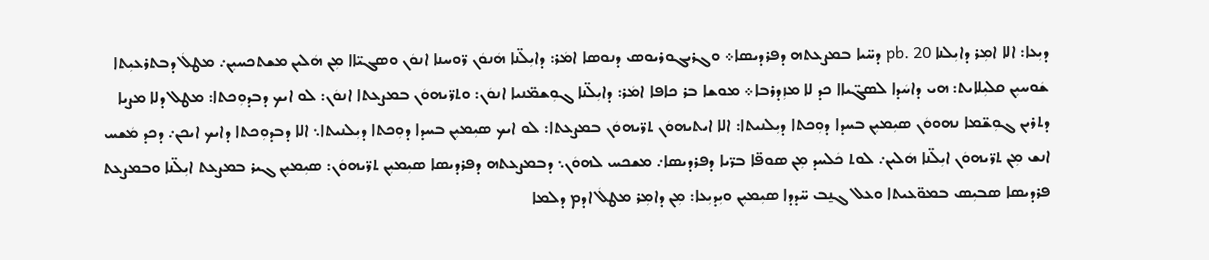ܕܝܼܥܐ: ܐܠܐ ܐܡܼܪ ܕܐܝܼܠܢܐ pb. 20 ܕܚ̈ܝܐ ܒܡܨܥܬܗ ܕܦܪܕܝܣܐ܀ ܘܓܪܝܓܘܪܝܘܣ ܕܢܘܣܐ ܐܡܿܪ: ܕܐܝܼܠ̈ܢܐ ܗܿܢܘܿܢ ܪ̈ܘܚܢܐ ܐܢܘܿܢ ܘܣܓܝ̈ܐܐ ܡܼܢ ܗܿܠܝܢ ܡܫܬܟܚܝܼܢ܇ ܡܛܠܿ ܕܒܬܪܥܝܼܬܐ ܫܿܘܚܝܼܢ ܩܠܝܼܠܐܝܬ: ܗܝ ܕܐܚܿܕܐ ܠܣܓ̈ܝܐܐ ܟܕ ܠܐ ܡܙܼܕܪܒܐ܀ ܡܘܫܐ ܒܪ ܟܐܦܐ ܐܡܿܪ: ܕܐܝܼܠ̈ܢܐ ܓܘܼܫܡ̈ܢܝܐ ܐܢܘܿܢ: ܘܬܪ̈ܝܗܘܿܢ ܒܡܨܥܬܐ ܐܢܘܿܢ: ܠܘ ܐܝܟ ܕܒܕܘܼܟܬܐ: ܡܛܠ ܕܠܐ ܡܨܝܐ ܕܬܪܝܢ ܓܘܼܫ̈ܡܐ ܢܗܘܘܿܢ ܣܝܼܡܝܼܢ ܒܚܕܐ ܕܘܼܟܬܐ ܕܝܼܠܢܝܬܐ: ܐܠܐ ܐܝܬܝܗܘܿܢ ܬܪ̈ܝܗܘܿܢ ܒܡܨܥܬܐ: ܠܘ ܐܝܟ ܣܝܼܡܝܼܢ ܒܚܕܐ ܕܘܼܟܬܐ ܕܝܼܠܢܝܬܐ܆ ܐܠܐ ܕܒܕܘܼܟܬܐ ܕܐܝܟ ܐܝܟܢ܇ ܕܟܕ ܡܿܫܚ ܐܢܫ ܡܼܢ ܬܪ̈ܝܗܘܿܢ ܐܝܼܠ̈ܢܐ ܗܿܠܝܢ܇ ܠܘܬ ܟܿܠܚܕ ܡܼܢ ܣܘܦ̈ܐ ܒܪ̈ܝܐ ܕܦܪܕܝܣܐ܇ ܡܫܟܚ ܠܗܘܿܢ܆ ܕܒܡܨܥܬܗ ܕܦܪܕܝܣܐ ܣܝܼܡܝܼܢ ܬܪ̈ܝܗܘܿܢ: ܣܝܼܡܝܼܢ ܓܝܪ ܒܡܨܥܬ ܐܝܼܠ̈ܢܐ ܘܒܡܨܥܬ ܦܪܕܝܣܐ ܣܒܝܼܣ ܒܡܘ̈ܥܝܬܐ ܘܥܠ ܓܢ̱ܒ ܚ̈ܕܕܐ ܣܝܼܡܝܼܢ ܘܝܼܕܝܼܥܐ: ܡܼܢ ܕܐܡܼܪ ܡܛܠܿ ܐܕܡ ܕܠܡܐ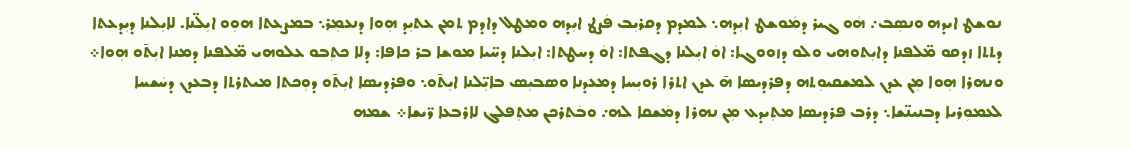ܢܘܫܛ ܐܝܕܗ ܘܢܣܼܒ܇ ܗܿܘ ܓܝܪ ܕܡܿܘܫܛ ܐܝܼܕܗ܆ ܠܡܕܡ ܕܩܪܝܼܒ ܦܿܨܛ ܐܝܼܕܗ ܘܡܛܠ ܕܐܕܡ ܬܡܢ ܥܬܝܼܕ ܗܼܘܐ ܕܢܥܡܼܪ܆ ܒܡܨܥܬܐ ܗܘܼܘ ܐܝܼܠ̈ܢܐ. ܠܐܝܼܠܢܐ ܕܝܼܕܥܬܐ ܕܬܬܐ ܙܕܩܘ ܡ̈ܠܦܢܐ ܕܐܝܼܬܘܗܝ ܘܠܘ ܕܙܘܘܓܐ: ܐܘܿ ܐܝܼܠܢܐ ܕܓܦܬܐ: ܐܘܿ ܕܚܛܬܐ: ܐܝܼܠܢܐ ܕܚ̈ܝܐ ܡܘܫܐ ܒܪ ܟܐܦܐ: ܕܠܐ ܟܬܼܒܘ ܥܠܘܗܝ ܡ̈ܠܦܢܐ ܕܡܢܐ ܐܝܼܬ̄ܘ ܗܼܘܐ܀ ܘܢܗܪܐ ܗܼܘܐ ܡܼܢ ܥܕܢ ܠܡܫܩܝܘܼܬܗ ܕܦܪܕܝܣܐ ܗ̄ ܥܕܢ ܐܬܪܐ ܪܘܝܼܚܐ ܕܡܥܕܢܐ ܘܣܒܝܼܣ ܒܐܝܼ̈ܠܢܐ ܐܝܼܬ̄ܘ܆ ܘܦܪܕܝܣܐ ܐܝܼܬ̄ܘ ܕܘܼܟܬܐ ܡܝܬܪܬܐ ܕܒܥܕܢ ܕܚܿܫܚܐ ܠܥܡܘܼܪܝܐ ܕܒܢܝܢ̈ܫܐ܆ ܕܪܒ ܦܪܕܝܣܐ ܡܬܼܝܕܥ ܡܼܢ ܢܗܪܐ ܕܡܿܫܩܐ ܠܗ܇ ܘܒܿܬܪܟܢ ܡܬܼܦܠܓ ܠܐܪܒܥܐ ܪ̈ܝܫܐ܀ ܫܡܗ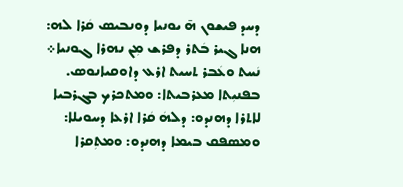ܕܚܕ ܦܝܫܘܢ ܗ̄ ܝܘܢܝܐ ܕܘܢܒܝܣ ܩܿܪܐ ܠܗ: ܗܢܐ ܓܝܪ ܒܿܬܪ ܕܦܪܫ ܡܼܢ ܢܗܪܐ ܓܘܢܝܐ܀ ܢܿܚܬ ܘܥܿܒܪ ܬܚܝܬ ܐܪܥ ܕܐܘܩܝܐܢܘܣ. ܒܦܢܝܼܬܐ ܡܥܪܒܝܬܐ: ܘܡܬܟܪܟ ܒܓܪܒܝܐ ܠܐܬܪܐ ܕܗܢܕܘ: ܕܠܗܿ ܩܿܪܐ ܐܪܥܐ ܕܚܘܝܠܐ: ܘܡܣܦܩ ܒܝܡܐ ܕܗܢܕܘ: ܘܡܬܼܩܪܐ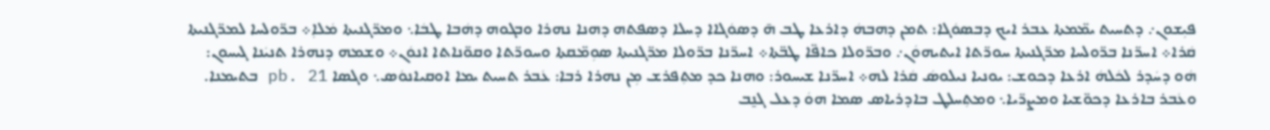ܦܝܼܫܘܢ܇ ܕܬܚܝܬ ܝܡ̈ܡܬܐ ܥܒܪ ܐܝܟ ܕܒܣܘܿܓܐ: ܬܡܢ ܕܗܒܗܿ ܕܐܪܥܐ ܛܒ ܗ̄ ܕܣܘܿܓܐܐ ܕܚܠܐ ܕܣܦܬܗ ܕܗܢܐ ܢܗܪܐ ܘܒܓܘܗ ܕܗܿܒܐ ܛܒܿܐ܆ ܘܡܪ̈ܓܢܝܬܐ ܡܿܠܐܼ܀ ܒܪ̈ܘܠܚܐ ܠܡܪ̈ܓܢܝܬܐ ܩܿܪܐ܀ ܐܚܪ̈ܢܐ ܒܪ̈ܘܠܚܐ ܡܪ̈ܓܢܝܬܐ ܚܘܪ̈ܬܐ ܐܝܬܝܗܘܿܢ܇ ܘܒܪ̈ܘܠܐ ܟܐܦ̈ܐ ܛܒ̈ܬܐ܀ ܐܚܪ̈ܢܐ ܒܪ̈ܘܠܐ ܡܪ̈ܓܢܝܬܐ ܣܘܼܡ̈ܩܬܐ ܘܚܘܪ̈ܬܐ ܘܩܘ̈ܢܐܬܐ ܐܢܘܿܢ܀ ܘܫܡܗ ܕܢܗܪܐ ܬܢܝܿܢܐ ܓܝܚܘܢ: ܗܿܘ ܕܚܿܕܪ ܠܟܿܠܗܿ ܐܪܥܐ ܕܟܘܫ: ܝܘܢܝܐ ܢܝܠܘܣܿ ܩܿܪܐ ܠܗ܀ ܐܚܪ̈ܢܐ ܫܝܚܘܪ: ܘܗܢܐ ܟܕ ܡܬܼܦܪܫ ܡܼܢ ܢܗܪܐ ܪܒܐ: ܥܿܒܪ ܬܚܝܬ ܝܡܐ ܐܘܩܝܐܢܘܿܣ܆ ܘܓܣܐ pb. 21 ܒܬܝܡܢܐ. ܘܥܿܒܪ ܒܐܪܥܐ ܕܟܘ̈ܫܝܐ ܘܡܨܪ̈ܝܐ܆ ܘܡܬܼܚܠܛ ܒܐܕܪܝܐܣ ܣܡܐ ܗܘܿ ܕܥܠ ܓܢ̱ܒ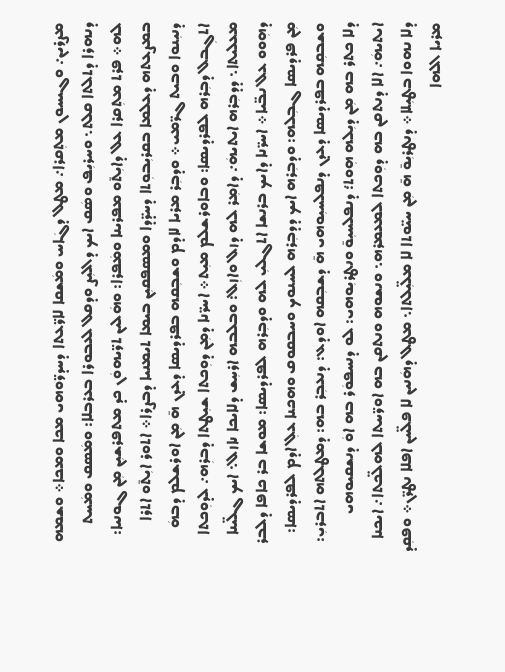ܡܨܪܝܢ܇ ܘܓܝܚܘܢ ܡܬܼܩܪܐ܇ ܡܛܠ ܕܓܿܐܚ ܘܡܿܫܩܐ ܠܐܪ̈ܥܬܐ ܕܚܕܪ̈ܘܗܝ ܡܟܐ ܘܡܟܐ܀ ܘܫܡܗ ܕܢܗܪܐ ܕܬܠܬܐ ܩܠܬ܆ ܘܚܪܝܼܦ ܘܣܿܩ ܐܝܟ ܕܐܠܝܼܨ ܘܕܩܠ ܠܥܒܘܪܐ ܒܥܪܒܠܐ: ܘܡܿܣܩ ܘܡܿܚܬ ܠܗ܀ ܦܪܬ ܡܬܼܩܪܐ ܥܠ ܕܐܝܼܬ̄ܘ ܡܦܪܝܢܐ ܘܡܿܦܪܐ: ܘܗܿܠܝܢ ܬܪ̈ܝܗܘܿܢ ܟܕ ܡܬܦܪܫܝܼܢ ܡܼܢ ܓܘܢܝܐ: ܒܡܨܥܬܗ ܕܥܠܡܐ ܒܩܪܝܼܒܘܼܬܐ ܕܚܕ̈ܕܐ ܘܡܣܦܩܝܼܢ ܒܝܡܐ ܬܝܡܢܝܐ ܕܒܨܪܐ܀ ܐܬܘܪ ܐܝܼܬ̄ܘ ܐܬܪܐ ܕܢܝܼܢܘܐ ܘܒܝܬ ܓܪ̈ܡܝ܀ ܘܕܒܼܪ ܡܪܝܐ ܠܐܕܡ ܘܫܒܼܩܗ ܒܦܪܕܝܣܐ ܕܥܕܢ ܗ̄ ܡܼܢ ܐܘܪܫܠܡ ܕܒܗܿ ܐܬܓܼܒܠ ܕܒܼܪܗ ܠܦܪܕܝܣܐ: ܘܒܐܘܪܫܠܡ ܡܝܼܬ܀ ܐܚܪ̈ܢܐ ܕܡܼܢ ܕܘܼܟܬܐ ܫܝܼܛܬܐ ܕܒܪܼܗ܇ ܠܕܘܼܟܬܐ ܡܥܠܝܬܐ܆ ܕܕܒܼܪܗ ܐܝܬܝܗܿ܇ ܕܐܡܼܪ ܠܗ ܕܙܠ ܘܐܙܼܠ: ܘܒܠܒܗ ܐܪܚܼܫ ܕܠܐܝܟܐ ܢܐܙܠ܆ ܐܝܟ ܓܠ̈ܝܢܐ ܕܗܼܘܘ ܥܠ ܢܒ̈ܝܐ܀ ܐܚܪ̈ܢܐ ܕܐܝܟ ܒܪܢܫܐ ܐܬܓܠܝܼ ܠܗ ܘܕܒܼܪܗ ܠܦܪܕܝܣܐ: ܡܘܫܐ ܒܪ ܟܐܦܐ ܕܠܒܪ ܡܼܢ ܦܪܕܝܣܐ ܓܒܼܠܗ: ܘܕܒܼܪܗ ܐܝܟ ܕܕܒܼܪܗ ܠܚܢܘܟ ܘܚܒܩܘܩ ܘܗܟܢܐ ܥܠܼ ܐܕܡ ܠܦܪܕܝܣܐ: ܘܫܒܩܼܗ ܒܦܪܕܝܣܐ ܕܥܕܢ ܕܢܦܠܚܝܼܘܗܝ ܗ̄ ܕܫܒܼܩܗ ܐܘܕܥ: ܕܢܥܒܼܪ ܒܗ: ܕܡܛܠܬܗ ܐܬܒܪܝܼ: ܕܠܐ ܟܬܪ ܒܗ ܡܼܢ ܕܝܼܠܗ ܗܼܘܬ݀: ܕܢܦܠܚܝܼܘ̄ ܘܢܛܪܝܼܘܗܝ: ܠܘ ܕܢܚܦܘܿܪ ܒܗ ܐܘܿ ܕܢܫܩܝܘܗܝ ܐܝܬܝܗܿ܇ ܐܠܐ ܕܢܬܩܢ ܒܗ ܕܘܼܟܬܐ ܠܡܥܡܪܗ܆ ܘܢܫܘܗ ܘܢܬܩܢ ܒܗ ܐܘܪ̈ܚܬܐ ܠܗܠ̈ܟܬܐ܇ ܐܝܟܢܐ ܕܠܐ ܢܗܘܐ ܒܛܝܼܠܐ܀ ܕܢܛܪܝܼܘ̄ ܗ̄ ܡܼܢ ܚܝ̈ܘܬܐ ܠܐ ܡܠ̈ܝܼܠܬܐ܆ ܡܛܠ ܕܗܿܢܝܢ ܠܐ ܦܠ̈ܚܢ ܐܦܠܐ ܢܛܪ̈ܢ܀ ܘܦܩܼܕ ܡܪܝܐ ܐܠܗܐ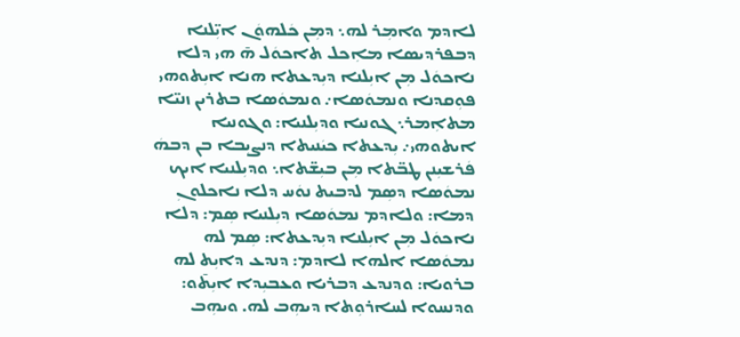ܠܐܕܡ ܘܐܡܼܪ ܠܗ܆ ܕܡܼܢ ܟܿܠܗܘܿܢ ܐܝܼ̈ܠܢܐ ܕܒܦܪܕܝܣܐ ܡܐܼܟܠ ܬܐܟܘܿܠ ܗ̄ ܗܝ ܕܠܐ ܢܐܟܘܿܠ ܡܼܢ ܐܝܼܠܢܐ ܕܝܼܕܥܬܐ ܗܢܐ ܐܝܼܬܘܗܝ ܦܘܼܩܕܢܐ ܘܢܡܘܿܣܐ܇ ܘܢܡܘܿܣܐ ܒܬܪܝܢ ܙܢܝ̈ܐ ܡܬܐܼܡܪ܆ ܓܘܢܝܐ ܘܕܝܼܠܢܝܐ: ܘܓܘܢܝܐ ܐܝܬܘܗܝ܇ ܝܼܕܥܬܐ ܟܝܿܢܝܬܐ ܕܢܨܝܼܒܐ ܒܢ ܕܒܗܿ ܦܿܪܫܝܼܢܢ ܛܒ̈ܬܐ ܡܼܢ ܒܝܼܫ̈ܬܐ܆ ܘܕܝܼܠܢܝܐ ܐܝܟ ܢܡܘܿܣܐ ܕܣܼܡ ܠܕܒܝܬ ܢܘܿܚ ܕܠܐ ܢܐܟܠܘܢܼ ܕܡܐ: ܘܠܐܕܡ ܢܡܘܿܣܐ ܕܝܼܠܢܝܐ ܣܼܡ: ܕܠܐ ܢܐܟܘܿܠ ܡܼܢ ܐܝܼܠܢܐ ܕܝܼܕܥܬܐ: ܣܼܡ ܠܗ ܢܡܘܿܣܐ ܐܠܗܐ ܠܐܕܡ: ܕܢܕܥ ܕܐܝܼܬ ܠܗ ܒܪܘܝܐ: ܘܕܢܕܥ ܕܒܪܝܐ ܘܥܒܝܼܕܐ ܐܝܼܬ̄ܘ: ܘܕܢܚܘܐ ܠܚܐܪܘܼܬܐ ܕܝܗܼܒ ܠܗ. ܘܝܗܼܒ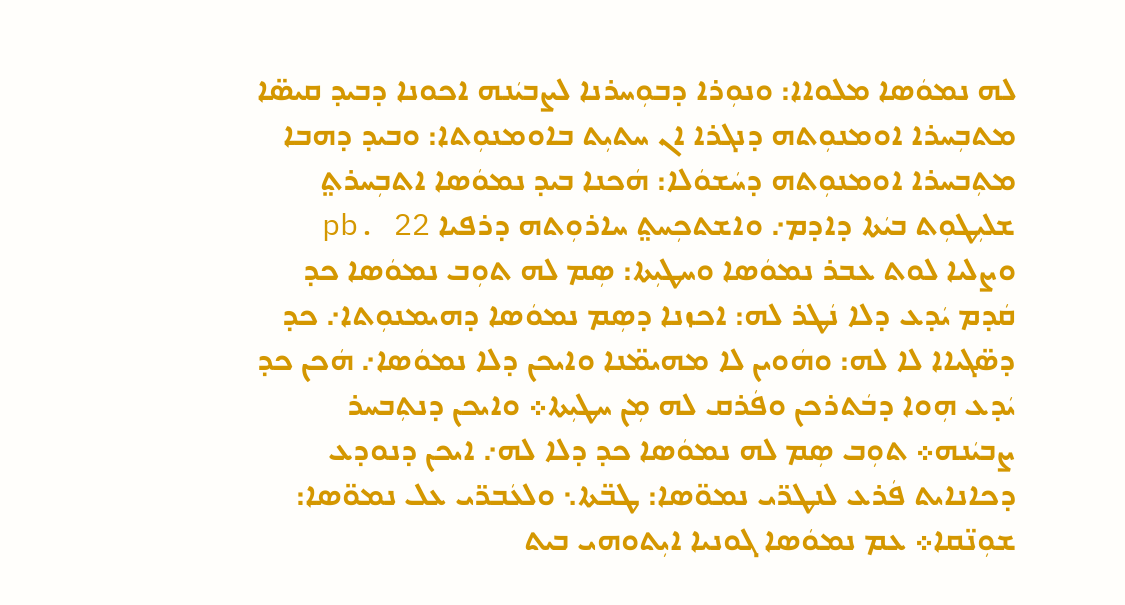ܠܗ ܢܡܘܿܣܐ ܡܠܘܐܐ: ܘܢܘܼܪܐ ܕܒܘܼܚܪܢܐ ܠܨܒܝܿܢܗ ܐܟܘܢܐ ܕܒܝܕ ܩܝܣ̈ܐ ܡܬܒܼܚܪܐ ܐܘܡܢܘܼܬܗ ܕܢܓܪܐ ܐܢ ܚܬܝܼܬ ܒܐܘܡܢܘܼܬܐ: ܘܒܝܕ ܕܗܒܐ ܡܬܼܒܚܪܐ ܐܘܡܢܘܼܬܗ ܕܚܿܫܘܿܠܐ: ܗܿܟܢܐ ܒܝܕ ܢܡܘܿܣܐ ܐܬܒܼܚܪܬ݀ ܫܠܝܼܛܘܼܬ ܒܝܿܬܐ ܕܐܕܡ܇ ܘܐܫܬܟܼܚܬ݀ ܚܐܪܘܼܬܗ ܕܪܦܝܐ pb. 22 ܘܨܠܝܐ ܠܘܬ ܥܒܪ ܢܡܘܿܣܐ ܘܚܛܝܼܬܐ: ܣܼܡ ܠܗ ܬܘܼܒ ܢܡܘܿܣܐ ܟܕ ܩܿܕܡ ܝܿܕܥ ܕܠܐ ܢܿܛܪ ܠܗ: ܐܟܙܢܐ ܕܣܼܡ ܢܡܘܿܣܐ ܕܗܝܡܢܘܼܬܐ܇ ܟܕ ܕܣ̈ܓܝܐܐ ܠܐ ܠܗ: ܘܗܿܘܝܢ ܠܐ ܡܗܝܡ̈ܢܐ ܘܐܝܟܢ ܕܠܐ ܢܡܘܿܣܐ܇ ܗܿܟܢ ܟܕ ܝܿܕܥ ܗܼܘܐ ܕܒܿܬܪܟܢ ܘܦܿܪܩ ܠܗ ܡܼܢ ܚܛܝܼܬܐ܀ ܘܐܝܟܢ ܕܢܬܼܒܚܪ ܨܒܝܿܢܗ܀ ܬܘܼܒ ܣܼܡ ܠܗ ܢܡܘܿܣܐ ܟܕ ܕܠܐ ܠܗ܇ ܐܝܟܢ ܕܢܘܕܥ ܕܟܐܢܐܝܬ ܦܿܪܥ ܠܢܛܪ̈ܝ ܢܡܘ̈ܣܐ: ܛܒ̈ܬܐ܆ ܘܠܥܿܒܪ̈ܝ ܥܠ ܢܡܘ̈ܣܐ: ܫܘܼܢ̈ܩܐ܀ ܥܡ ܢܡܘܿܣܐ ܓܘܢܝܐ ܐܝܼܬܘܗܝ ܒܝܬ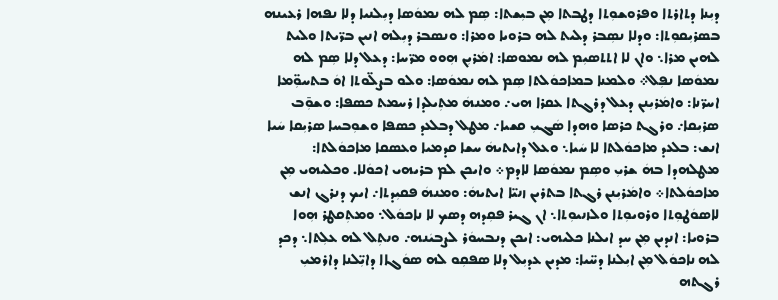ܕܝܼܢܐ ܕܬܐܪܬܐ ܘܦܪܘܫܘܼܬܐ ܕܛܒܬܐ ܡܼܢ ܒܝܼܫܬܐ: ܣܼܡ ܠܗ ܢܡܘܿܣܐ ܕܝܼܠܢܝܐ ܕܠܐ ܢܦܗܐ ܪܥܝܢܗ ܒܣܪܝܼܩܘܼܬܐ: ܘܕܠܐ ܢܣܼܒܪ ܕܠܝܬ ܠܗ ܒܪܘܝܐ ܘܡܪܐ: ܘܢܣܒܪ ܕܝܼܠܗ ܐܢܝܢ ܒܪ̈ܝܬܐ ܘܠܝܬ ܠܗܝܢ ܡܪܐ܆ ܘܐܢ ܠܐ ܐܬܬܣܝܼܡ ܠܗ ܢܡܘܣܐ: ܐܡܿܪܝܼܢ ܗܼܘܘ ܡܪ̈ܚܐ: ܕܥܠ ܕܠܐ ܣܼܡ ܠܗ ܢܡܘܿܣܐ ܢܦܼܠ܀ ܘܠܡܢܐ ܒܡܐܟܘܿܠܬܐ ܣܼܡ ܠܗ ܢܡܘܿܣܐ: ܘܠܘ ܒܨܠ̈ܘܬܐ ܐܘܿ ܒܬܚܘܼ̈ܡܐ ܐܚܪ̈ܢܐ: ܘܐܡܿܪܝܼܢܢ ܕܥܠ ܕܪܓܬܐ ܥܩܪܐ ܗܝ܇ ܘܡܢܗܿ ܡܬܼܝܠܕܐ ܪܚܡܬ ܟܣܦܐ: ܘܫܘܼ̄ܒ ܣܪܝܼܩܐ܇ ܘܪܓܬ ܟܪܣܐ ܘܗܕܐ ܣܿܓܝܼ ܩܫܝܐ܇ ܡܛܠ ܕܒܠܥܕ ܟܣܦܐ ܘܫܘܼܒܚܐ ܣܪܝܼܩܐ ܚܿܝܐ ܐܢܫ: ܒܠܥܕ ܡܐܟܘܿܠܬܐ ܠܐ ܚܿܝܐ܆ ܘܥܠ ܕܐܝܬܝܗܿ ܚܫܐ ܩܕܡܝܐ ܘܥܣܩܐ ܡܐܟܘܿܠܬܐ: ܡܛܠܗܕܐ ܒܗܿ ܫܪܝܼ ܘܣܼܡ ܢܡܘܿܣܐ ܠܐܕܡ܀ ܘܐܝܟܢ ܠܡ ܒܪܝܗܝ ܐܟܘܿܠܐ. ܘܟܠܝܗܝ ܡܼܢ ܡܐܟܘܿܠܬܐ܀ ܘܐܡܿܪܝܼܢܢ ܪܓܬܐ ܒܬܪܝܢ ܙܢܝ̈ܐ ܐܝܬܝܗܿ: ܘܡܢܗܿ ܦܩܝܼܕܬܐ܇ ܐܝܟ ܕܢܪܓ ܐܢܫ ܠܐܣܘܿܛܘܼܬܐ ܘܪܘܝܘܼܬܐ ܘܠܙܢܝܘܼܬܐ܆ ܐܢ ܓܝܪ ܦܩܼܕܗ ܕܣܟ ܠܐ ܢܐܟܘܿܠ܆ ܘܡܬܼܩܛܪ ܗܼܘܐ ܒܪܘܝܐ: ܐܢܕܝܢ ܡܼܢ ܚܕ ܐܝܠܢܐ ܟܠܝܗܝ: ܐܝܟܢ ܕܢܒܚܘܿܪ ܠܨܒܝܿܢܗ܇ ܘܢܬܼܠ ܠܗ ܥܠܼܬܐ܆ ܕܟܕ ܠܗ ܢܐܟܘܿܠ ܡܼܢ ܐܝܼܠܢܐ ܕܚ̈ܝܐ: ܡܕܝܢ ܥܕܝܼܠ ܕܠܐ ܣܦܩܼܘ ܠܗ ܣܘܿܓܐܐ ܕܐܝܼ̈ܠܢܐ ܕܐܪܡܝܼ ܪܓܬܗ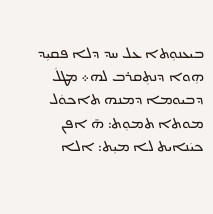ܒܝܥܢܘܼܬܐ ܥܠ ܚܕ ܕܠܐ ܦܩܝܼܕ ܗܼܘܐ ܕܢܬܼܩܪܒ ܠܗ܀ ܡܛܠܿ ܕܒܝܘܡܐ ܕܡܢܗ ܬܐܟܘܿܠ ܡܘܬܐ ܬܡܘܼܬ: ܗ̄ ܐܦܢ ܟܝܿܢܐܝܬ ܠܐ ܡܝܼܬ: ܐܠܐ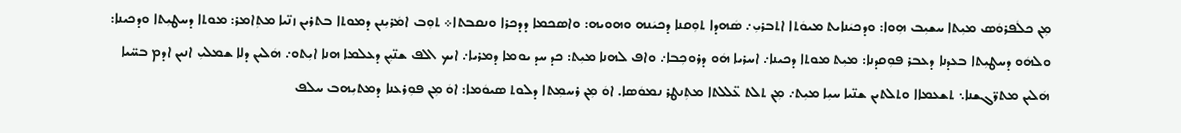ܡܼܢ ܟܠܿܦܪܘܿܣ ܡܝܼܬܐ ܚܫܝܼܒ ܗܼܘܐ: ܘܕܟܝܿܢܐܝܬ ܡܝܘܿܬܐ ܐܬܒܪܝܼ܇ ܣܿܗܕܐ ܬܘܼܩܢܐ ܕܟܝܿܢܗ ܘܗܘܝܗ: ܘܐܣܟܡܐ ܕܕܟܪܐ ܘܢܩܒܬܐ܀ ܬܘܼܒ ܐܡܿܪܝܼܢܢ ܕܡܘܬܐ ܒܬܪܝܢ ܙܢ̈ܝܐ ܡܬܼܐܡܪ: ܡܘܬܐ ܕܚܛܝܼܬܐ ܘܕܟܝܢܐ: ܘܠܗܿܘ ܕܚܛܝܼܬܐ ܒܥܕܢܐ ܕܥܒܪ ܦܘܼܩܕܢܐ: ܡܝܼܬ ܡܘܬܐ ܕܟܝܢܐ܇ ܐܚܪܝܐ ܗܿܘ ܕܪܘܟܼܒܐ܇ ܘܐܦ ܠܗܢܐ ܡܝܼܬ: ܟܕ ܚܕ ܝܘܡܐ ܕܡܪܝܐ܇ ܐܝܟ ܐܠܦ ܫܢ̈ܝܼܢ ܕܥܠܡܐ ܗܢܐ ܐܝܼܬܘ܇ ܗܿܠܝܢ ܕܠܐ ܫܡܠܝܼ ܐܢܝܢ ܐܕܡ ܒܚ̈ܝܐ ܗܿܠܝܢ ܡܬܪ̈ܓܫܢܐ܆ ܬܫܥܡܐܐ ܘܬܠܬܝܢ ܫܢ̈ܝܐ ܚܝܼܐ ܡܝܼܬ܇ ܡܼܢ ܬܠܬ ܥ̈ܠܠܬܐ ܡܬܼܢܛܪ ܢܡܘܿܣܐ. ܐܘܿ ܡܼܢ ܪܚܡܼܬܐ ܕܠܘܬ ܣܝܘܿܡܐ: ܐܘܿ ܡܼܢ ܦܘܼܪܥܢܐ ܕܡܬܝܼܗܒ ܚܠܦ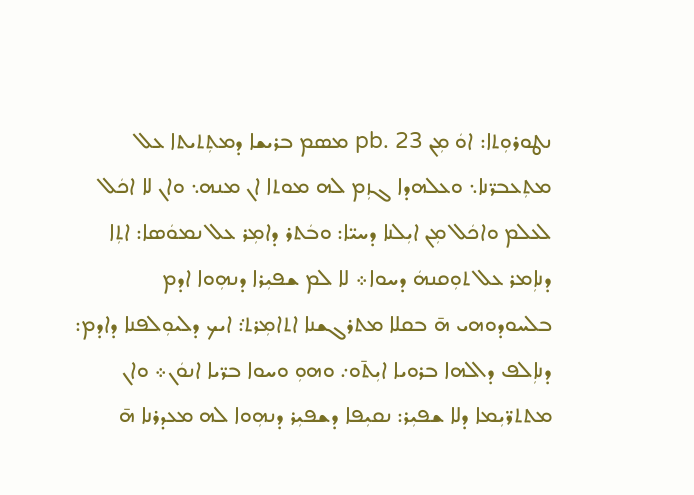ܢܛܘܪܘܼܬܐ: ܐܘܿ ܡܼܢ pb. 23 ܡܣܡ ܒܪܝܫܐ ܕܡܬܼܬܝܬܐ ܥܠ ܡܬܼܥܒܪ̈ܢܐ܆ ܘܥܠܗܕܐ ܓܙܼܡ ܠܗ ܡܘܬܐ ܐܢ ܡܢܗ܆ ܘܐܢ ܠܐ ܐܟܿܠ ܠܥܠܡ ܘܐܟܿܠ ܡܼܢ ܐܝܼܠܢܐ ܕܚܝ̈ܐ: ܘܒܿܬܪ ܕܐܡܼܪ ܥܠ ܢܡܘܿܣܐ: ܐܬܼܐ ܕܢܐܼܡܪ ܥܠ ܬܘܼܩܢܗܿ ܕܚܘܐ܀ ܠܐ ܠܡ ܫܦܝܼܪܐ ܕܢܗܼܘܐ ܐܕܡ ܒܠܚܘܕܘܗܝ ܗ̄ ܒܩܠܐ ܡܬܪܓܫܢܐ ܐܬܐܡܼܪܬ݀: ܐܝܟ ܕܠܝܘܼܠܦܢܐ ܕܐܕܡ: ܕܢܐܼܠܦ ܕܐܠܗܐ ܒܪܘܝܐ ܐܝܼܬ̄ܘ܇ ܘܗܘܼ ܘܚܘܐ ܒܪ̈ܝܐ ܐܢܘܿܢ܀ ܘܐܢ ܡܬܬܪ̈ܝܼܡܐ ܕܠܐ ܫܦܝܼܪ: ܢܩܝܼܦܐ ܕܫܦܝܼܪ ܕܢܗܼܘܐ ܠܗ ܡܥܕܪܢܐ ܗ̄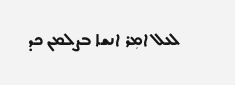ܠܥܠ ܐܡܼܪ ܐܢܫܐ ܒܨܠܡܢ ܟܕ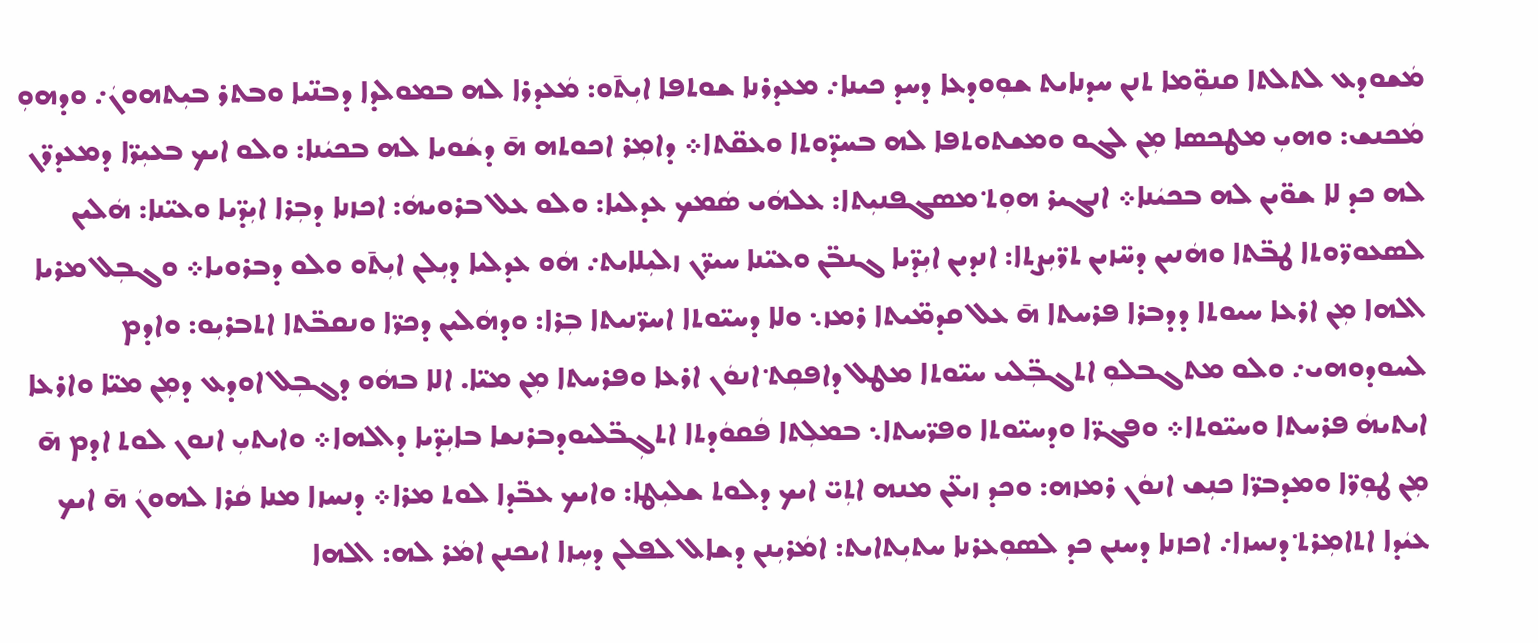ܡܿܫܘܕܥ ܠܬܠܬܐ ܩܢܘܼ̈ܡܐ ܬܢܢ ܚܕܢܐܝܬ ܫܘܼܘܕܥܐ ܕܚܕ ܟܝܢܐ܇ ܡܥܕܪܢܐ ܫܘܬܦܐ ܐܝܼܬ̄ܘ: ܡܿܥܕܪܐ ܠܗ ܒܡܘܠܕܐ ܕܒܢ̈ܝܐ ܘܒܬܪ ܒܝܼܬܗܘܢܿ܇ ܘܕܗܘܼ ܡܿܟܢܫ: ܘܗܝܼ ܡܛܟܣܐ ܡܼܢ ܠܓܘ ܘܡܫܬܘܬܦܐ ܠܗ ܒܚܕ̈ܘܬܐ ܘܥܩ̈ܬܐ܀ ܕܐܡܼܪ ܐܟܘܬܗ ܗ̄ ܕܫܿܘܝܐ ܠܗ ܒܟܝܿܢܐ: ܘܠܘ ܐܝܟ ܒܥܝܼܪ̈ܐ ܕܡܥܕܪ̈ܢ ܠܗ ܟܕ ܠܐ ܫܘ̈ܝܢ ܠܗ ܒܟܝܿܢܐ܀ ܐܢܓܝܪ ܗܘܼܬ݀ ܡܣܓܦܢܝܼܬܐ: ܥܠܗܿܝ ܣܿܡܟ ܥܕܠܝܐ: ܘܠܘ ܥܠ ܒܪܘܝܗܿ: ܐܟܙܢܐ ܕܒܼܪܐ ܐܝܼܕ̈ܝܐ ܘܥܝ̈ܢܐ: ܗܿܠܝܢ ܠܣܥܘܪ̈ܘܬܐ ܛܒ̈ܬܐ ܘܗܿܢܝܢ ܕܚ̈ܙܝܢ ܬܪ̈ܝܼܨܬܐ: ܐܢܕܝܢ ܐܝܼܕ̈ܝܐ ܓܢܒ̈ܢ ܘܥܝ̈ܢܐ ܚܝܪ̈ܢ ܙܠܝܼܠܐܝܬ܇ ܗܿܘ ܥܕܠܝܐ ܕܝܼܠܢ ܐܝܼܬ̄ܘ ܘܠܘ ܕܒܪܘܝܐ܀ ܘܓܒܼܠ ܡܪܝܐ ܐܠܗܐ ܡܼܢ ܐܪܥܐ ܚܝܘܬܐ ܕܕܒܪܐ ܦܪܚܬܐ ܗ̄ ܥܠ ܩܕܡ̈ܝܬܐ ܪܡܙ܆ ܘܠܐ ܕܚܝ̈ܘܬܐ ܐܚܪ̈ܢܝܬܐ ܒܼܪܐ: ܘܕܗܿܠܝܢ ܕܟܪ̈ܐ ܘܢܩܒ̈ܬܐ ܐܬܒܪܝܼܘ: ܘܐܕܡ ܠܚܘܕܘܗܝ܇ ܘܠܘ ܡܬܓܒܠܘܼ ܐܬܓܒܼ̈ܠܝ ܚܝ̈ܘܬܐ ܡܛܠ ܕܐܦܩܼܬ݀ ܐܢܘܿܢ ܐܪܥܐ ܘܦܪܚܬܐ ܡܼܢ ܡܝ̈ܐ. ܐܠܐ ܒܗܿܘ ܕܓܒܼܠ ܐܘܕܥ ܕܡܼܢ ܡܝ̈ܐ ܘܐܪܥܐ ܐܝܬܝܗܿ ܦܪܚܬܐ ܘܚܝ̈ܘܬܐ܀ ܘܦܓܪ̈ܐ ܘܕܚܝ̈ܘܬܐ ܘܦܪ̈ܚܬܐ܆ ܒܡܠܼܬܐ ܦܿܩܘܿܕܬܐ ܐܬܓܼܒ̈ܠܝܘܕܒܪܢܫܐ ܒܐܝܼܕ̈ܝܐ ܕܐܠܗܐ܀ ܘܐܝܬܝܼ ܐܢܘܢ ܠܘܬ ܐܕܡ ܗ̄ ܡܼܢ ܛܘܼܪ̈ܐ ܘܡܕܒܪ̈ܐ ܟܢܼܫ ܐܢܘܿܢ ܪܡܙܗ: ܘܟܕ ܙܝܥ̈ܢ ܡܢܗ ܐܬܼܝ̈ ܐܝܟ ܕܠܘܬ ܫܠܝܼܛܐ: ܘܐܝܟ ܥܒ̈ܕܐ ܠܘܬ ܡܪܐ܀ ܕܢܚܙܐ ܡܢܐ ܩܿܪܐ ܠܗܘܢܿ ܗ̄ ܐܝܟ ܥܝܿܕܐ ܐܬܐܡܼܪܬ݀ ܕܢܚܙܐ܇ ܐܟܙܢܐ ܕܚܢܢ ܟܕ ܠܣܘܼܥܪܢܐ ܚܬܝܼܬܐܝܬ: ܐܡܿܪܝܼܢܢ ܕܫܐܠ ܠܦܠܢ ܕܚܼܙܐ ܐܝܟܢܢ ܐܡܿܪ ܠܗ: ܐܠܗܐ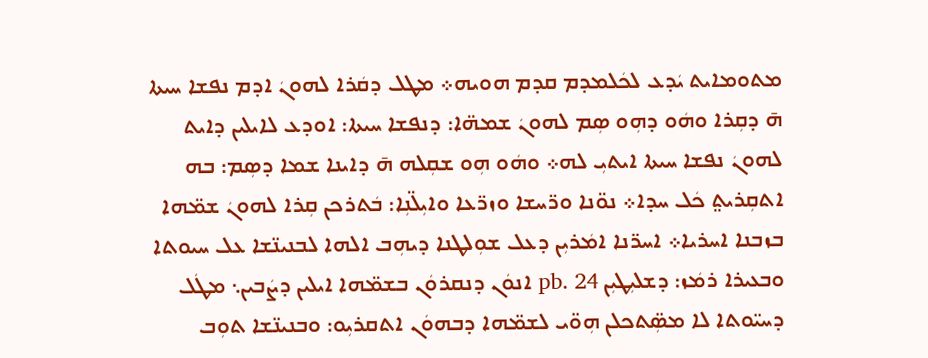ܡܬܘܡܐܝܬ ܝܿܕܥ ܠܟܿܠܡܕܡ ܩܕܡ ܗܘܝܗ܀ ܡܛܠ ܕܩܿܪܐ ܠܗܘܢܿ ܐܕܡ ܢܦܫܐ ܚܝܬܐ ܗ̄ ܕܩܼܪܐ ܘܗܿܘ ܕܗܼܘ ܣܼܡ ܠܗܘܢܿ ܫܡܗ̈ܐ: ܕܢܦܫܐ ܚܝܬܐ: ܐܘܕܥ ܠܐܝܠܝܢ ܕܐܝܬ ܠܗܘܢܿ ܢܦܫܐ ܚܝܬܐ ܐܝܬܝܼ ܠܗ܀ ܘܗܿܘ ܗܼܘ ܫܩܼܠܗ ܗ̄ ܕܐܝܢܐ ܫܡܐ ܕܣܼܡ: ܒܗ ܐܬܩܼܪܝܬ݀ ܟܿܠ ܚܕܐ܀ ܢܘ̈ܢܐ ܘܪ̈ܚܫܐ ܘܙܪ̈ܥܐ ܘܐܝܼܠ̈ܢܼܐ: ܒܿܬܪܟܢ ܩܼܪܐ ܠܗܘܢܿ ܫܡ̈ܗܐ ܒܙܒܢܐ ܐܚܪܝܐ܀ ܐܚܪ̈ܢܐ ܐܡܿܪܝܼܢ ܕܥܠ ܫܘܼܠܛܢܐ ܕܝܗܼܒ ܐܠܗܐ ܠܒܢܝܢ̈ܫܐ ܥܠ ܚܝܘܬܐ ܘܒܥܝܪܐ ܪܡܿܙ: ܕܫܠܝܼܛܝܼܢ pb. 24 ܐܢܘܿܢ ܕܢܩܪܘܿܢ ܒܫܡ̈ܗܐ ܐܝܠܝܢ ܕܨܿܒܝܢ܆ ܡܛܿܠ ܕܚܝ̈ܘܬܐ ܠܐ ܡܣܼ̈ܬܟܠܢ ܗܼܘ̈ܝ ܠܫܡ̈ܗܐ ܕܒܗܘܿܢ ܐܬܩܪܝܼܘ: ܘܒܢܝܢ̈ܫܐ ܬܘܼܒ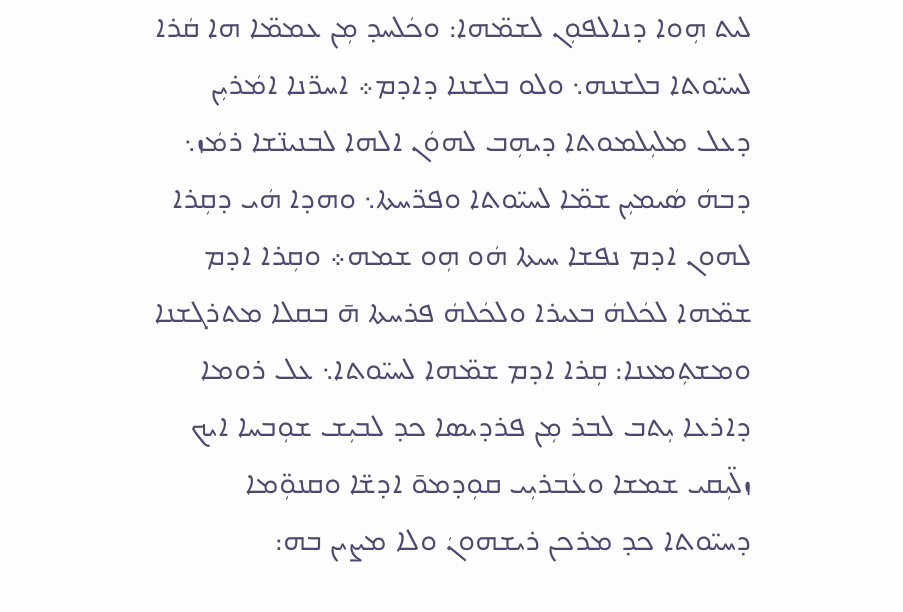ܠܝܬ ܗܼܘܐ ܕܢܐܠܦܘܼܢ ܠܫܡ̈ܗܐ: ܘܟܿܠܚܕ ܡܼܢ ܥܡܡ̈ܐ ܗܐ ܩܿܪܐ ܠܚܝ̈ܘܬܐ ܒܠܫܢܗ܆ ܘܠܘ ܒܠܫܢܐ ܕܐܕܡ܀ ܐܚܪ̈ܢܐ ܐܡܿܪܝܼܢ ܕܥܠ ܡܠܝܼܠܡܘܬܐ ܕܝܗܼܒ ܠܗܘܿܢ ܐܠܗܐ ܠܒܢܝܢ̈ܫܐ ܪܡܿܙ܆ ܕܒܗܿ ܣܿܝܡܝܼܢ ܫܡ̈ܐ ܠܚܝ̈ܘܬܐ ܘܦܪ̈ܚܬܐ܆ ܘܗܕܐ ܗܿܝ ܕܩܼܪܐ ܠܗܘܢ ܐܕܡ ܢܦܫܐ ܚܝܬܐ ܗܿܘ ܗܼܘ ܫܡܗ܀ ܘܩܼܪܐ ܐܕܡ ܫܡ̈ܗܐ ܠܟܿܠܗܿ ܒܥܝܪܐ ܘܠܟܿܠܗܿ ܦܪܚܬܐ ܗ̄ ܒܩܠܐ ܡܬܪܓܫܢܐ ܘܡܫܬܼܡܥܢܐ: ܩܼܪܐ ܐܕܡ ܫܡ̈ܗܐ ܠܚܝ̈ܘܬܐ܆ ܥܠ ܪܘܡܐ ܕܐܪܥܐ ܝܼܬܒ ܠܒܪ ܡܼܢ ܦܪܕܝܣܐ ܟܕ ܠܒܝܼܫ ܫܘܼܒܚܐ ܐܝܟ ܙܠ̈ܝܼܩܝ ܫܡܫܐ ܘܥܿܒܪܝܼܝ ܩܘܼܕܡܘ̄ ܐܕܫ̈ܐ ܘܩܢܘܼ̈ܡܐ ܕܚܝ̈ܘܬܐ ܟܕ ܡܪܟܢ ܪܝܫܗܘܢܿ ܘܠܐ ܡܨܝܢ ܒܗ: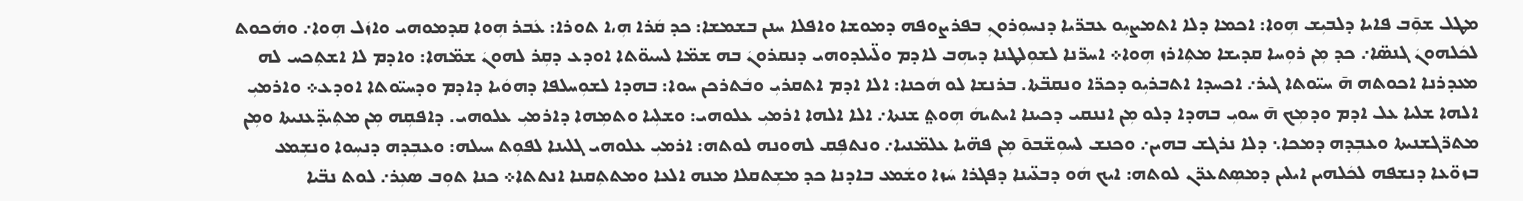ܡܛܠ ܫܘܼ̄ܒ ܦܐܝܐ ܕܠܒܝܼܫ ܗܼܘܐ: ܐܟܡܐ ܕܠܐ ܐܬܡܨܝܼܘ ܥܒܪ̈ܝܐ ܕܢܚܘܼܪܘܢܼ ܒܦܪܨܘܦܗ ܕܡܘܫܐ ܘܐܦܠܐ ܚܢܢ ܒܫܡܫܐ: ܟܕ ܩܿܪܐ ܗܼ،ܐ ܬܘܪܐ: ܥܿܒܪ ܗܼܘܐ ܩܕܡܘܗܝ ܘܐܙܿܠ ܗܼܘܐ܇ ܘܗܿܟܘܬ ܠܟܿܠܗܘܢܿ ܓܢܣ̈ܐ܇ ܟܕ ܡܼܢ ܪܘܼܚܐ ܩܕܝܫܐ ܡܬܼܐܪܙ ܗܼܘܐ܀ ܐܚܪ̈ܢܐ ܠܫܘܼܠܛܢܐ ܕܝܗܼܒ ܠܐܕܡ ܘܠ̈ܝܠܕܘܗܝ ܕܢܩܪܘܢܿ ܒܗ ܫܡ̈ܐ ܠܚܝܘ̈ܬܐ ܐܘܕܥ ܕܩܼܪ ܠܗܘܢܿ ܫܡ̈ܗܐ: ܘܐܕܡ ܠܐ ܐܫܬܼܟܚ ܠܗ ܡܥܕܪܢܐ ܐܟܘܬܗ ܗ̄ ܚܝ̈ܘܬܐ ܓܝܪ܇ ܐܟܚܕܐ ܐܬܒܪܝܼܘ ܕܟܪ̈ܐ ܘܢܩܒ̈ܬܐ. ܒܪܢܫܐ ܠܘ ܗܿܟܢܐ: ܐܠܐ ܐܕܡ ܐܬܩܪܝܼ ܘܒܿܬܪܟܢ ܚܘܐ: ܒܗܕܐ ܠܫܘܼܚܠܦܐ ܕܗܘܿܝܐ ܕܐܕܡ ܘܕܚܝ̈ܘܬܐ ܐܘܕܥ܀ ܘܐܪܡܝܼ ܐܠܗܐ ܫܠܝܐ ܥܠ ܐܕܡ ܘܕܡܼܟ ܗ̄ ܚܘܝܼ ܒܗܕܐ ܕܠܘ ܡܼܢ ܐܢܢܩܝ ܕܟܝܢܐ ܐܝܬܝܗܿ ܗܼܘܬ݀ ܫܢܬܐ܇ ܐܠܐ ܐܠܗܐ ܐܪܡܝܼ ܥܠܘܗܝ: ܘܫܠܼܝܐ ܘܬܡܼܗܐ ܕܐܪܡܝܼ ܥܠܘܗܝ. ܕܐܦܩܼܗ ܡܼܢ ܡܬܼܝܕ̈ܥܢܝܬܐ ܘܡܼܢ ܡܬܪ̈ܓܫܢܝܬܐ ܘܥܒܼܕܗ ܕܡܟܐ܆ ܕܠܐ ܢܪܓܫ ܒܗܝܢ܇ ܘܟܢܫ ܠܚܘܼܫ̈ܒܘ̄ ܡܼܢ ܦܗ̈ܝܐ ܥܠܡ̈ܢܝܐ܇ ܘܢܬܦܼܩ ܠܗܘܢܗ ܠܘܬܗ: ܐܪܡܝܼ ܥܠܘܗܝ ܓܠܝܢܐ ܠܦܘܼܬ ܚܝܠܗ: ܘܥܒܼܕܗ ܕܢܚܼܘܐ ܘܢܫܼܡܥ ܒܙܘ̈ܥܐ ܕܢܫܦܗ ܠܟܿܠܗܝܢ ܐܝܠܝܢ ܕܡܣܼܬܥܪ̈ܢ ܠܘܬܗ: ܐܝܟ ܗܿܘ ܕܒܥ̈ܝܢܐ ܕܦܓܪܐ ܚܿܙܐ ܘܫܿܡܥ ܒܐܕܢܐ ܟܕ ܡܫܼܬܩܠܐ ܡܢܗ ܐܠܥܐ ܘܡܬܬܼܩܢܐ ܐܢܬܬܐ܀ ܟܢܐ ܬܘܼܒ ܣܥܼܪ܇ ܠܘܬ ܢܒ̈ܝܐ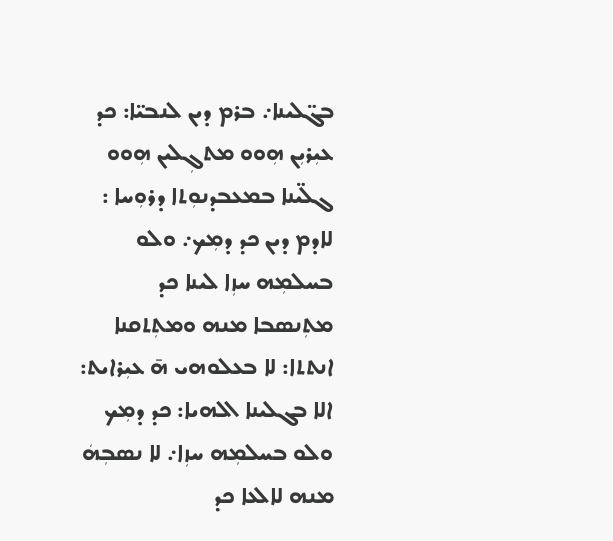ܒܓ̈ܠܝܢܐ܇ ܒܪܡ ܕܝܢ ܠܢܒܝ̈ܐ: ܟܕ ܥܝܼܪܝܼܢ ܗܼܘܘ ܡܬܓܼܠܝܢ ܗܼܘܘ ܓܠ̈ܝܢܐ ܒܡܥܒܕܢܘܼܬܐ ܕܪܘܼܚܐ : ܠܐܕܡ ܕܝܢ ܟܕ ܕܡܼܟ܇ ܘܠܘ ܒܚܠܡܼܗ ܚܙܼܐ ܠܝܢܐ ܟܕ ܡܬܼܢܣܒܐ ܡܢܗ ܘܡܬܼܬܩܢܐ ܐܢܬܬܐ: ܠܐ ܒܥܠܘܗܝ ܗ̄ ܥܝܼܪܐܝܬ: ܐܠܐ ܒܓܠܝܢܐ ܐܠܗܝܐ: ܟܕ ܕܡܼܟ ܘܠܘ ܒܚܠܡܼܗ ܚܙܼܐ܇ ܠܐ ܢܣܒܼܗܿ ܡܢܗ ܠܐܠܥܐ ܟܕ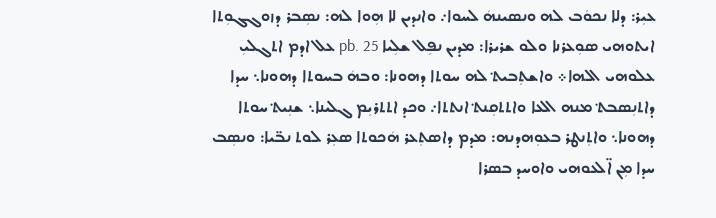ܥܝܼܪ: ܕܠܐ ܢܟܘܿܒ ܠܗ ܘܢܣܝܢܗܿ ܠܚܘܐ܇ ܘܐܢܕܝܢ ܠܐ ܗܼܘܐ ܠܗ: ܢܣܼܒܪ ܕܙܘܓܓܘܼܬܐ ܐܝܬܘܗܝ ܣܘܼܥܪܢܐ ܘܠܘ ܫܪܝܪܐ: ܡܕܝܢ ܢܦܼܠ ܫܠܼܝܐ pb. 25 ܥܠ ܐܕܡ ܐܬܓܠܝܼ ܥܠܘܗܝ ܐܠܗܐ܀ ܘܐܫܬܼܒܝܬ݀ ܠܗ ܚܘܬܐ ܕܗܘܢܐ: ܘܒܗܿ ܒܚܘܬܐ ܕܗܘܢܐ܆ ܚܕܐ ܕܐܬܢܼܣܒܬ݀ ܡܢܗ ܐܠܥܐ ܘܐܬܬܩܼܢܬ݀ ܐܢܬܬܐ܇ ܘܟܕ ܐܬܬܪܝܼܡ ܓܠܝܢܐ܆ ܫܢܼܝܬ݀ ܚܘܬܐ ܕܗܘܢܐ܆ ܘܐܬܼܢܛܪ ܒܥܘܼܗܕܢܗ: ܡܕܡ ܕܐܣܬܼܥܪ ܗܿܟܘܬܐ ܣܥܼܪ ܠܘܬ ܢܒ̈ܝܐ: ܘܢܣܼܒ ܚܕܐ ܡܼܢ ܐ̈ܠܥܘܗܝ ܘܐܘܚܕ ܒܣܪܐ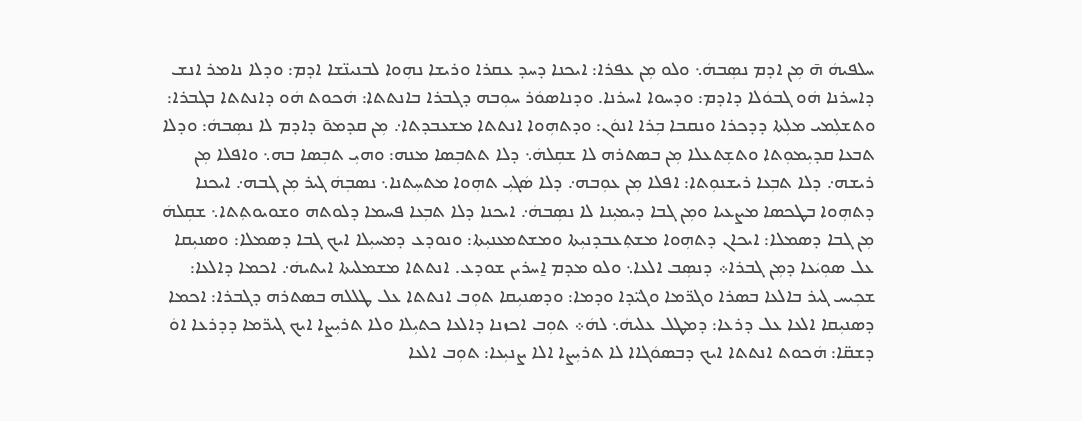ܚܠܦܝܗܿ ܗ̄ ܡܼܢ ܐܕܡ ܢܣܼܒܗܿ܆ ܘܠܘ ܡܼܢ ܥܦܪܐ: ܐܝܟܢܐ ܕܚܕ ܥܩܪܐ ܘܪܝܫܐ ܢܗܼܘܐ ܠܒܢܝܢ̈ܫܐ ܐܕܡ: ܘܕܠܐ ܢܐܡܪ ܐܢܫ ܕܐܚܪܢܐ ܗܿܘ ܓܒܘܿܠܐ ܕܐܕܡ: ܘܕܚܘܐ ܐܚܪܢܐ. ܘܕܢܐܣܘܿܪ ܚܘܼܒܗ ܕܓܒܪܐ ܒܐܢܬܬܐ: ܗܿܟܘܬ ܗܿܘ ܕܐܢܬܬܐ ܒܓܒܪܐ: ܘܬܫܠܼܡܝ ܡܠܼܬܐ ܕܕܟܪܐ ܘܢܩܒܐ ܒܼܪܐ ܐܢܘܿܢ: ܘܕܬܗܼܘܐ ܐܢܬܬܐ ܡܫܥܒܕܬܐ܇ ܡܼܢ ܩܕܡܘ̄ ܕܐܕܡ ܠܐ ܢܣܼܒܗܿ: ܘܕܠܐ ܬܒܥܐ ܩܕܝܼܡܘܼܬܐ ܘܬܫܼܬܥܠܐ ܡܼܢ ܒܣܬܪܗ ܠܐ ܫܩܼܠܗܿ܆ ܕܠܐ ܬܬܒܼܣܐ ܡܢܗ: ܘܗܝܼ ܬܒܼܣܐ ܒܗ܆ ܘܐܦܠܐ ܡܼܢ ܪܝܫܗ܇ ܕܠܐ ܬܒܼܥܐ ܪܝܫܢܘܼܬܐ: ܐܦܠܐ ܡܼܢ ܥܘܼܒܗ܇ ܕܠܐ ܣܿܓܝܼ ܬܗܼܘܐ ܡܬܚܼܬܢܐ܆ ܢܣܒܼܗܿ ܓܝܪ ܡܼܢ ܓܒܗ܇ ܐܝܟܢܐ ܕܬܗܼܘܐ ܒܛܟܣܐ ܡܨܥܝܐ ܘܡܼܢ ܓܒܐ ܕܝܡܝܼܢܐ ܠܐ ܢܣܼܒܗܿ܇ ܐܝܟܢܐ ܕܠܐ ܬܒܼܥܐ ܦܚܡܐ ܕܠܘܬܗ ܘܫܘܝܘܬܼܬܐ܆ ܫܩܼܠܗܿ ܡܼܢ ܓܒܐ ܕܣܡܠܐ: ܐܝܟܐܢ ܕܬܗܼܘܐ ܡܫܬܼܥܒܕܢܝܼܬܐ ܘܡܫܬܡܥܢܝܼܬܐ: ܘܢܘܕܥ ܕܡܚܝܼܠܐ ܐܝܟ ܓܒܐ ܕܣܡܠܐ: ܘܣܢܝܼܩܐ ܥܠ ܣܘܼܝܿܥܐ ܕܡܼܢ ܓܒܪܐ܀ ܕܢܣܼܒ ܐܠܥܐ܆ ܘܠܘ ܡܕܡ ܐ̱ܚܪܝܢ ܫܘܕܥ. ܐܢܬܬܐ ܡܫܡܠܝܬܐ ܐܝܬܝܗܿ܇ ܐܟܡܐ ܕܐܠܥܐ: ܫܟܼܝܚ ܓܝܪ ܒܐܠܥܐ ܒܣܪܐ ܘܓܪ̈ܡܐ ܘܓܝ̈ܕܐ ܘܕܡܐ: ܘܕܣܢܝܼܩܐ ܬܘܼܒ ܐܢܬܬܐ ܥܠ ܛܠܠܗ ܒܣܬܪܗ ܕܓܒܪܐ: ܐܟܡܐ ܕܣܢܝܼܩܐ ܐܠܥܐ ܥܠ ܕܪܥܐ: ܕܡܛܠ ܥܠܝܗܿ܆ ܠܗܿ܀ ܬܘܼܒ ܐܟܙܢܐ ܕܐܠܥܐ ܟܬܝܼܠܐ ܘܠܐ ܬܪܝܼܨܐ ܐܝܟ ܓܝܪ̈ܡܐ ܕܕܪܥܐ ܐܘܿ ܕܫܩ̈ܐ: ܗܿܟܘܬ ܐܢܬܬܐ ܐܝܟ ܕܒܣܘܿܓܐܐ ܠܐ ܬܪܝܼܨܐ ܐܠܐ ܨܢܝܼܥܐ: ܬܘܼܒ ܐܠܥܐ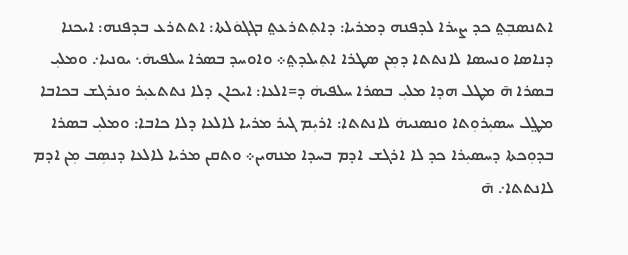ܐܬܢܣܒܼܬ݀ ܟܕ ܨܝܪܐ ܠܕܦܢܗ ܕܡܪܝܐ: ܕܐܬܼܬܪܥܬ݀ ܒܓܓܘܿܠܬܐ: ܐܬܬܪܥ ܒܕܦܢܗ: ܐܝܟܢܐ ܕܢܐܣܐ ܘܢܚܣܐ ܠܐܢܬܬܐ ܕܡܼܢ ܣܛܪܐ ܐܬܼܝܠܕܬ݀܀ ܘܐܘܚܕ ܒܣܪܐ ܚܠܦܝܗܿ܆ ܝܘܢܝܐ܇ ܘܡܠܝܼ ܒܣܪܐ ܗ̄ ܡܛܠ ܗܕܐ ܡܠܝܼ ܒܣܪܐ ܚܠܦܝܗܿ ܕ=ܐܠܥܐ: ܐܝܟܐܢ ܕܠܐ ܢܬܬܥܝܼܪ ܘܢܪܓܫ ܒܟܐܒܐ ܡܛ݀ܠ ܚܣܝܼܪܘܼܬܐ ܘܢܣܢܝܗܿ ܠܐܢܬܬܐ: ܐܪܝܼܡ ܓܝܪ ܡܪܝܐ ܠܐܠܥܐ ܕܠܐ ܟܐܒܐ: ܘܡܠܝܼ ܒܣܪܐ ܒܕܘܼܟܬܐ ܕܚܣܝܼܪܐ ܟܕ ܠܐ ܐܪܓܫ ܐܕܡ ܒܚܕܐ ܡܢܗܝܢ܀ ܘܬܩܢ ܡܪܝܐ ܠܐܠܥܐ ܕܢܣܼܒ ܡܼܢ ܐܕܡ ܠܐܢܬܬܐ܇ ܗ̄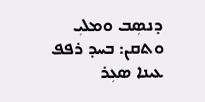ܕܢܣܼܒ ܘܡܠܝܼ ܘܬܩܢ: ܒܚܕ ܪܦܦ ܥܝܢܐ ܣܥܼܪ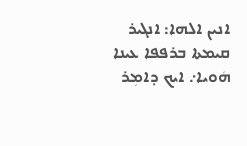ܐܢܝܢ ܐܠܗܐ: ܐܢܓܝܪ ܩܝܡܬܐ ܒܪܦܦܐ ܥܝܢܐ ܗܿܘܝܐ܇ ܐܝܟ ܕܐܡܼܪ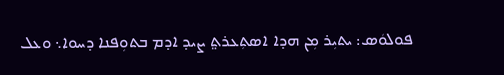ܦܘܠܘܿܣ: ܝܬܝܼܪ ܡܼܢ ܗܕܐ ܐܣܬܼܥܪܬ݀ ܨܝܕ ܐܕܡ ܒܬܘܼܦܢܐ ܕܚܘܐ܆ ܘܥܠ